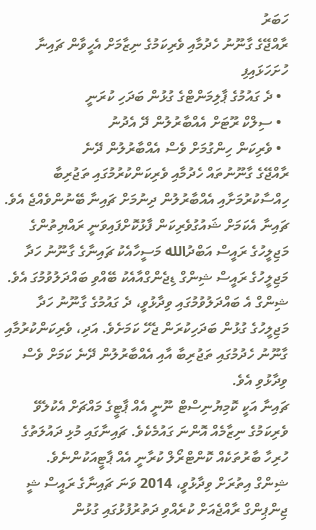ހަބަރު
ރާއްޖޭގެ ގާނޫނު ހެދުމާއި ވެރިކަމުގެ ނިޒާމަށް އެހީވާން ޗައިނާ ހުށަހަޅައިފި
  • ދެ ގައުމުގެ ޕާލިމަންޓްގެ ގުޅުން ބަދަހި ކުރަނީ
  • ސިލްކް ރޫޓަށް އެއްބާރުލުން ދޭ އެދުނު
  • ވެރިކަން ހިންގުމަށް ވެސް އެއްބާރުލުން ދޭނެ
ރާއްޖޭގެ ގާނޫނުތައް ހެދުމާއި ވެރިކަންކުރުމުގައި ތަޖުރިބާ ހިއްސާކުރުމަށާއި އެއްބާރުލުން ދިނުމަށް ޗައިނާ ބޭނުންވެއްޖެ އެވެ.
ޗައިނާ އެކަމަށް ޝައުގުވެރިކަން ފާޅުކޮށްފައިވަނީ ރައްޔިތުންގެ މަޖިލީހުގެ ރައީސް އަބްދުالله މަސީހާއެކު ޗައިނާގެ ގާނޫނު ހަދާ މަޖިލީހުގެ ރައީސް ޝިންގް ޑިޖެންގްއާއެކު ބޭއްވި ބައްދަލުވުމުގަ އެވެ. ޝިންގް އެ ބައްދަލުވުމުގައި ވިދާޅުވީ، ދެ ގައުމުގެ ގާނޫނު ހަދާ މަޖިލީހުގެ ގުޅުން ބަދަހިކުރަން ޖެހޭ ކަމަށެވެ. އަދި، ވެރިކަންކުރުމާއި ގާނޫނު ހެދުމުގައި ތަޖުރިބާ އާއި އެއްބާރުލުން ދޭނެ ކަމަށް ވެސް ވިދާޅުވި އެވެ.
ޗައިނާ އަކީ ކޮމިޔުނިސްޓް ނޫނީ އެއް ޕާޓީގެ މައްޗަށް އެކުލެވޭ ވެރިކަމުގެ ނިޒާމެއް އޮންނަ ގައުމެކެވެ. ޗައިނާގައި މުޅި ދައުލަތުގެ ހުރިހާ ބާރުތަކެއް ކޮންޓްރޯލް ކުރާނީ އެއް ޕާޓީއަކުންނެވެ.
ޝިންގް އިތުރަށް ވިދާޅުވީ، 2014 ވަނަ ޗައިނާގެ ރައީސް ޝީ ޖިންޕިންގް ރާއްޖެއަށް ކުރެއްވި ދަތުރުފުޅުގައި ގުޅުން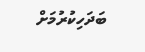ބަދަހިކުރުމަށް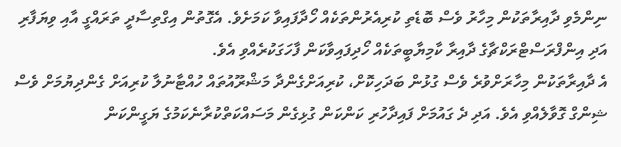ނިންމެވި ދާއިރާތަކުން މިހާރު ވެސް ބޮޑެތި ކުރިއެރުންތަކެއް ހޯދާފައިވާ ކަމަށެވެ. އެގޮތުން އިގްތިސާދީ ތަރައްގީ އާއި ވިޔަފާރި އަދި އިންފްރަސްޓްރަކްޗާގެ ދާއިރާ ކާމިޔާބީތަކެއް ހޯދިފައިވާކަން ފާހަގަކުރެއްވި އެވެ.
އެ ދާއިރާތަކުން މިހާރަށްވުރެ ވެސް ގުޅުން ބަދަހިކޮށް، ކުރިއަށްގެންދާ މަޝްރޫއުތައް ހުއްޓާނުލާ ކުރިއަށް ގެންދިޔުމަށް ވެސް ޝިންގް ގޮވާލެއްވި އެވެ. އަދި ދެ ގައުމަށް ފައިދާހުރި ކަންކަން ގުޅިގެން މަސައްކަތްކުރާނެކަމުގެ ޔަގީންކަން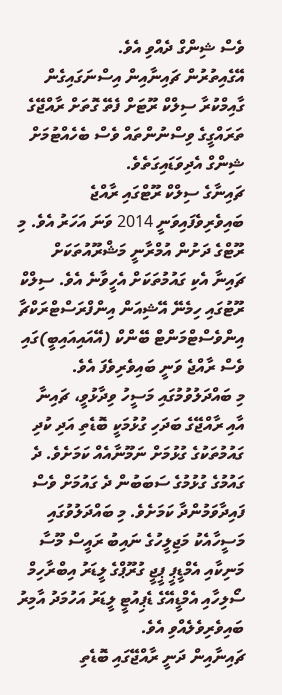ވެސް ޝިންގް ދެއްވި އެވެ.
އޭގެއިތުރުން ޗައިނާއިން އިސްނަގައިގެން ގާއިމްކުރާ ސިލްކް ރޫޓަށް ފެތޭ ގޮތަށް ރާއްޖޭގެ ތަރައްގީގެ ވިސްނުންތައް ވެސް ބެހެއްޓުމަށް ޝިންގް އެދިވަޑައިގަތެވެ.
ޗައިނާގެ ސިލްކް ރޫޓްގައި ރާއްޖެ ބައިވެރިވެފައިވަނީ 2014 ވަނަ އަހަރު އެވެ. މި ރޫޓްގެ ދަށުން އުމްރާނީ މަޝްރޫއުތަކަށް ޗައިނާ އެކި ގައުމުތަކަށް އެހީވާނެ އެވެ. ސިލްކް ރޫޓުގައި ހިމެނޭ އޭޝިއަން އިންފްރަސްޓްރަކްޗާ އިންވެސްޓްމަންޓް ބޭންކް (އޭއައިއައިބީ)ގައި ވެސް ރާއްޖެ ވަނީ ބައިވެރިވެފަ އެވެ.
މި ބައްދަލުވުމުގައި މަސީހު ވިދާޅުވީ، ޗައިނާ އާއި ރާއްޖޭގެ ބަދަހި ގުޅުމަކީ ބޮޑެތި އަދި ކުދި ގައުމުތަކުގެ ގުޅުމަށް ނަމޫނާއެއް ކަމަށެވެ. ދެ ގައުމުގެ ގުޅުމުގެ ސަބަބުން ދެ ގައުމަށް ވެސް ފައިދާވަމުންދާ ކަމަށެވެ. މި ބައްދަލުވުގައި މަސީހާއެކު މަޖިލީހުގެ ނައިބު ރައީސް މޫސާ މަނިކާއި އެމްޑީޕީ ޕީޖީ ގުރޫޕްގެ ލީޑަރު އިބްރާހިމް ސޯލިހާއި އެމްޑީއޭގެ ޑެޕިއުޓީ ލީޑަރު އަހުމަދު އާމިރު ބައިވެރިވެލެއްވި އެވެ.
ޗައިނާއިން ދަނީ ރާއްޖޭގައި ބޮޑެތި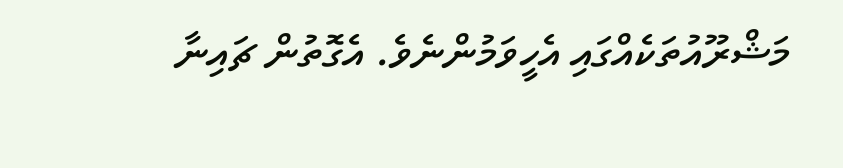މަޝްރޫއުތަކެއްގައި އެހީވަމުންނެވެ. އެގޮތުން ޗައިނާ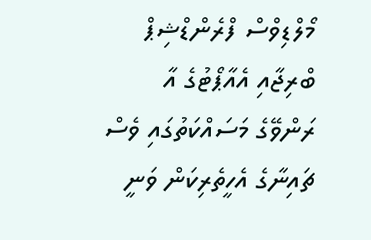މޯލްޑިވްސް ފްރެންޑްޝިޕް ބްރިޖާއި އެއާޕޯޓުގެ އާ ރަންވޭގެ މަސައްކަތުގައި ވެސް ޗައިނާގެ އެހީތެރިކަން ވަނީ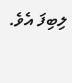ލިބިފަ އެވެ.